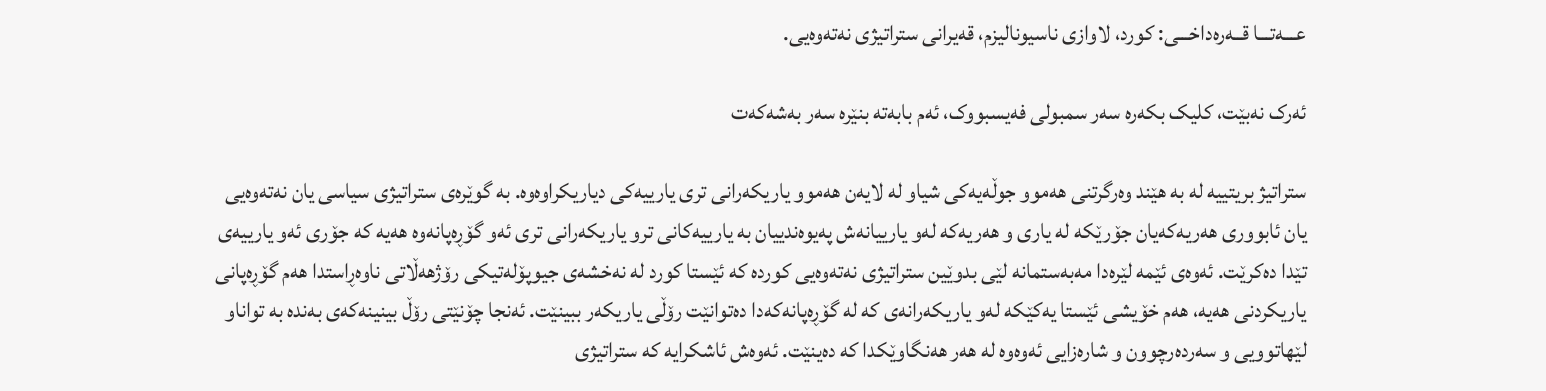عـــه‌تـــا قــه‌ره‌داخـــی: كورد، لاوازى ناسیونالیزم، قه‌یرانی ستراتیژى نه‌ته‌وه‌یی.

ئەرک نەبێت، کلیک بکەرە سەر سمبولی فەیسبووک، ئەم بابەتە بنێرە سەر بەشەکەت

ستراتیژ بریتییه‌ له‌ به‌ هێند وه‌رگرتنی هه‌موو جوڵه‌یه‌كی شیاو له‌ لایه‌ن هه‌موو یاریكه‌رانی تری یارییه‌كی دیاریكراوه‌وه‌. به‌ گوێره‌ی ستراتیژی سیاسی یان نه‌ته‌وه‌یی یان ئابووری هه‌ریه‌كه‌یان جۆرێكه‌ له‌ یاری و هه‌ریه‌كه‌ له‌و یارییانه‌ش په‌یوه‌ندییان به‌ یارییه‌كانی ترو یاریكه‌رانی تری ئه‌و گۆڕه‌پانه‌وه‌ هه‌یه‌ كه‌ جۆری ئه‌و یارییه‌ی تێدا ده‌كرێت. ئه‌وه‌ی ئێمه‌ لێره‌دا مه‌به‌ستمانه‌ لێی بدوێین ستراتیژی نه‌ته‌وه‌یی كورده‌ كه‌ ئێستا كورد له‌ نه‌خشه‌ی جیوپۆله‌تیكی رۆژهه‌ڵاتی ناوه‌ڕاستدا هه‌م گۆڕه‌پانی یاریكردنی هه‌یه‌، هه‌م خۆیشی ئێستا یه‌كێكه‌ له‌و یاریكه‌رانه‌ی كه‌ له‌ گۆڕه‌پانه‌كه‌دا ده‌توانێت رۆڵی یاریكه‌ر ببینێت. ئه‌نجا چۆنێتی رۆڵ بینینه‌كه‌ی به‌نده‌ به‌ تواناو لێهاتوویی و سه‌رده‌رچوون و شاره‌زایی ئه‌وه‌وه‌ له‌ هه‌ر هه‌نگاوێكدا كه‌ ده‌ینێت. ئه‌وه‌ش ئاشكرایه‌ كه‌ ستراتیژی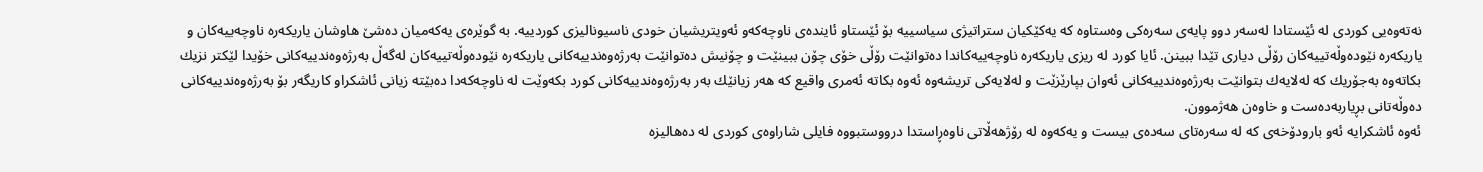نه‌ته‌وه‌یی كوردی له‌ ئێستادا له‌سه‌ر دوو پایه‌ی سه‌ره‌كی وه‌ستاوه‌ كه‌ یه‌كێكیان ستراتیژی سیاسییه‌ بۆ ئێستاو ئاینده‌ی ناوچه‌كه‌و ئه‌ویتریشیان خودی ناسیونالیزی كوردییه‌. به‌ گوێره‌ی یه‌كه‌میان ده‌شێ هاوشان یاریكه‌ره‌ ناوچه‌ییه‌كان و یاریكه‌ره‌ نێوده‌وڵه‌تییه‌كان رۆڵی دیاری تێدا ببینن. ئایا كورد له‌ ریزی یاریكه‌ره‌ ناوچه‌ییه‌كاندا ده‌توانێت رۆڵی خۆی چۆن ببینێت و چۆنیش ده‌توانێت به‌رژه‌وه‌ندییه‌كانی یاریكه‌ره‌ نێوده‌وڵه‌تییه‌كان له‌گه‌ڵ به‌رژه‌وه‌ندییه‌كانی خۆیدا لێكتر نزیك بكاته‌وه‌ به‌جۆریك كه‌ له‌لایه‌ك بتوانێت به‌رژه‌وه‌ندییه‌كانی ئه‌وان بپارێزێت و له‌لایه‌كی تریشه‌وه‌ ئه‌وه‌ بكاته‌ ئه‌مری واقیع كه‌ هه‌ر زیانێك به‌ر به‌رژه‌وه‌ندییه‌كانی كورد بكه‌وێت له‌ ناوچه‌كه‌دا ده‌بێته‌ زیانی ئاشكراو كاریگه‌ر بۆ به‌رژه‌وه‌ندییه‌كانی ده‌وڵه‌تانی بڕیاربه‌ده‌ست و خاوه‌ن هه‌ژموون.
ئه‌وه‌ ئاشكرایه‌ ئه‌و بارودۆخه‌ی كه‌ له‌ سه‌ره‌تای سه‌ده‌ی بیست و یه‌كه‌وه‌ له‌ رۆژهه‌ڵاتی ناوه‌ڕاستدا درووستبووه‌ فایلی شاراوه‌ی كوردی له‌ ده‌هالیزه‌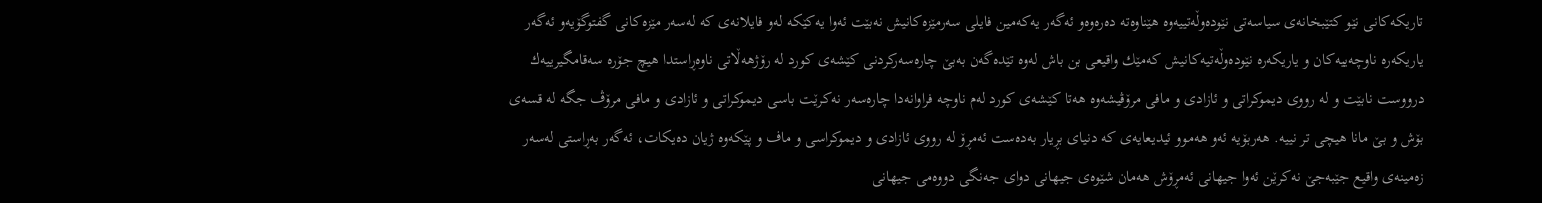تاریكه‌كانی نێو كتێبخانه‌ی سیاسه‌تی نێوده‌وڵه‌تییه‌وه‌ هێناوه‌ته‌ ده‌ره‌وه‌و ئه‌گه‌ر یه‌كه‌مین فایلی سه‌رمێزه‌كانیش نه‌بێت ئه‌وا یه‌كێكه‌ له‌و فایلانه‌ی كه‌ له‌سه‌ر مێزه‌كانی گفتوگۆیه‌و ئه‌گه‌ر یاریكه‌ره‌ ناوچه‌ییه‌كان و یاریكه‌ره‌ نێوده‌وڵه‌تیه‌كانیش كه‌مێك واقیعی بن باش له‌وه‌ تێده‌گه‌ن به‌بێ چاره‌سه‌ركردنی كێشه‌ی كورد له‌ رۆژهه‌ڵاتی ناوه‌ڕاستدا هیچ جۆره‌ سه‌قامگیرییه‌ك درووست نابێت و له‌ رووی دیموكراتی و ئازادی و مافی مرۆڤیشه‌وه‌ هه‌تا كێشه‌ی كورد له‌م ناوچه‌ فراوانه‌دا چاره‌سه‌ر نه‌كرێت باسی دیموكراتی و ئازادی و مافی مرۆڤ جگه‌ له‌ قسه‌ی بۆش و بێ مانا هیچی تر نییه‌. هه‌ربۆیه‌ ئه‌و هه‌موو ئیدیعایه‌ی كه‌ دنیای بڕیار به‌ده‌ست ئه‌مڕۆ له‌ رووی ئازادی و دیموكراسی و ماف و پێكه‌وه‌ ژیان ده‌یكات، ئه‌گه‌ر به‌ڕاستی له‌سه‌ر زه‌مینه‌ی واقیع جێبه‌جێ نه‌كرێن ئه‌وا جیهانی ئه‌مڕۆش هه‌مان شێوه‌ی جیهانی دوای جه‌نگی دووه‌می جیهانی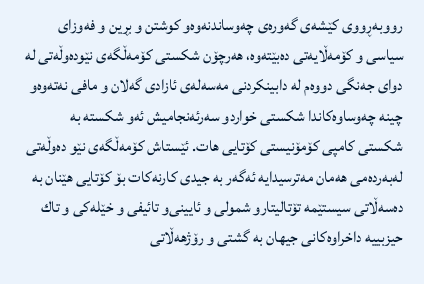رووبه‌ڕووی كێشه‌ی گه‌وره‌ی چه‌وساندنه‌وه‌و كوشتن و بڕین و فه‌وزای سیاسی و كۆمه‌ڵایه‌تی ده‌بێته‌وه‌، هه‌رچۆن شكستی كۆمه‌ڵگه‌ی نێوده‌وڵه‌تی له‌ دوای جه‌نگی دووه‌م له‌ دابینكردنی مه‌سه‌له‌ی ئازادی گه‌لان و مافی نه‌ته‌وه‌و چینه‌ چه‌وساوه‌كاندا شكستی خواردو سه‌رئه‌نجامیش ئه‌و شكسته‌ به‌ شكستی كامپی كۆمۆنیستی كۆتایی هات. ئێستاش كۆمه‌ڵگه‌ی نێو ده‌وڵه‌تی له‌به‌رده‌می هه‌مان مه‌ترسیدایه‌ ئه‌گه‌ر به‌ جیدی كارنه‌كات بۆ كۆتایی هێنان به‌ ده‌سه‌ڵاتی سیستێمه‌ تۆتالیتارو شمولی و ئایینی‌و تائیفی و خێله‌كی و تاك حیزبییه‌ داخراوه‌كانی جیهان به‌ گشتی و رۆژهه‌ڵاتی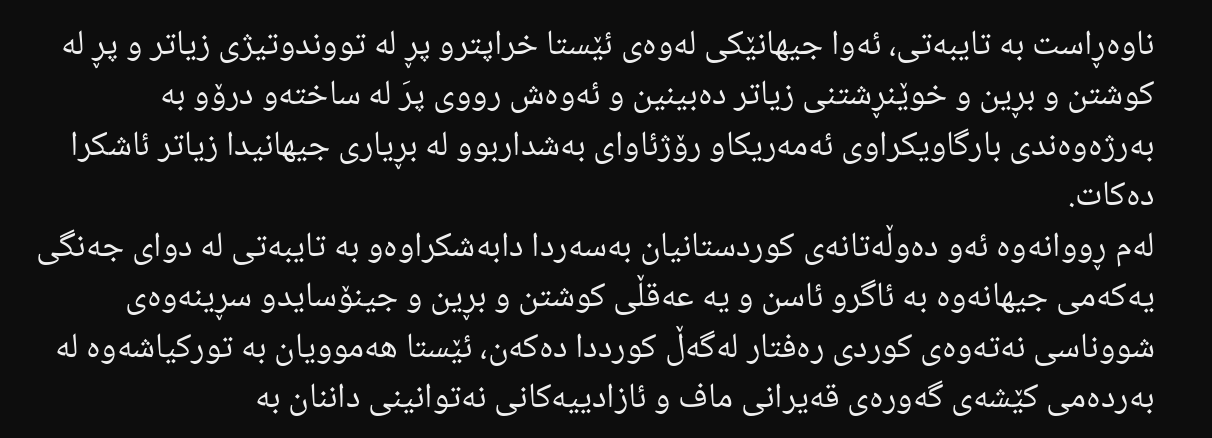ناوه‌ڕاست به‌ تایبه‌تی، ئه‌وا جیهانێكی له‌وه‌ى ئێستا خراپترو پڕ له‌ تووندوتیژى زیاتر و پڕ له‌ كوشتن و بڕین و خوێنڕشتنی زیاتر ده‌بینین و ئه‌وه‌ش رووى پرَ له‌ ساخته‌و درۆو به‌ به‌رژه‌وه‌ندى بارگاویكراوى ئه‌مه‌ریكاو رۆژئاواى به‌شداربوو له‌ بڕیارى جیهانیدا زیاتر ئاشكرا ده‌كات.
له‌م ڕووانه‌وه‌ ئه‌و ده‌وڵه‌تانه‌ی كوردستانیان به‌سه‌ردا دابه‌شكراوه‌و به‌ تایبه‌تی له‌ دوای جه‌نگی یه‌كه‌می جیهانه‌وه‌ به‌ ئاگرو ئاسن و یه‌ عه‌قڵی كوشتن و بڕین و جینۆسایدو سڕینه‌وه‌ی شووناسی نه‌ته‌وه‌ی كوردی ره‌فتار له‌گه‌ڵ كورددا ده‌كه‌ن، ئێستا هه‌موویان به‌ توركیاشه‌وه‌ له‌ به‌رده‌می كێشه‌ی گه‌وره‌ی قه‌یرانی ماف و ئازادییه‌كانی نه‌توانینی داننان به‌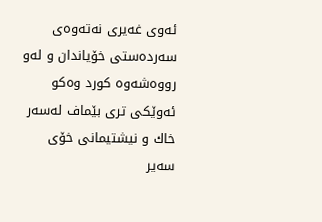ئه‌وی غه‌یری نه‌ته‌وه‌ی سه‌رده‌ستی خۆیاندان و له‌و رووه‌شه‌وه‌ كورد وه‌كو ئه‌وێكی تری بێماف له‌سه‌ر خاك و نیشتیمانی خۆی سه‌یر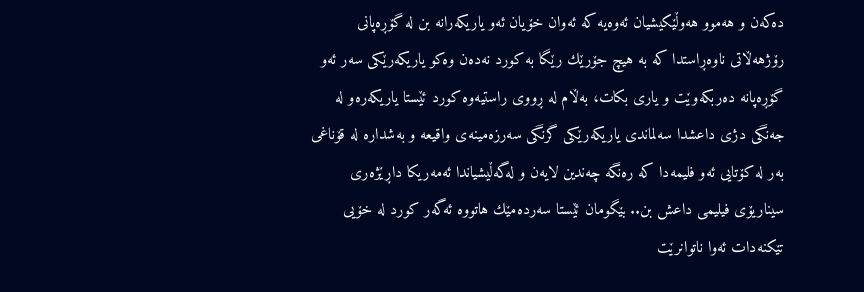ده‌كه‌ن و هه‌موو هه‌وڵێكیشیان ئه‌وه‌یه‌ كه‌ ئه‌وان خۆیان ئه‌و یاریكه‌رانه‌ بن له‌ گۆڕه‌پانی رۆژهه‌ڵاتی ناوه‌ڕاستدا كه‌ به‌ هیچ جۆرێك رێگا به‌ كورد نه‌ده‌ن وه‌كو یاریكه‌رێكی سه‌ر ئه‌و گۆڕه‌پانه‌ ده‌ربكه‌وێت و یاری بكات، به‌ڵام له‌ ڕووى راستیه‌وه‌ كورد ئێستا یاریكه‌ره‌و له‌ جه‌نگی دژى داعشدا سه‌لماندى یاریكه‌رێكی گرنگی سه‌رزه‌مینه‌ى واقیعه‌ و به‌شداره‌ له‌ قۆناغی به‌ر له‌ كۆتایی ئه‌و فلیمه‌دا كه‌ ره‌نگه‌ چه‌ندین لایه‌ن و له‌گه‌ڵیشیاندا ئه‌مه‌ریكا داڕێژه‌رى سیناریۆى فیلیمی داعش بن.. بێگومان ئێستا سه‌رده‌مێك هاتووه‌ ئه‌گه‌ر كورد له‌ خۆیی تێكنه‌دات ئه‌وا ناتوانرێت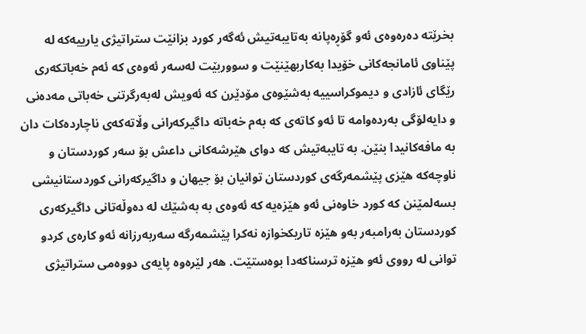بخرێته‌ ده‌ره‌وه‌ی ئه‌و گۆڕه‌پانه‌ به‌تایبه‌تیش ئه‌گه‌ر كورد بزانێت ستراتیژی یارییه‌كه‌ له‌ پێناوی ئامانجه‌كانی خۆیدا به‌كاربهێنێت و سووربێت له‌سه‌ر ئه‌وه‌ی كه‌ ئه‌م خه‌باتكه‌ری رێگای ئازادی و دیموكراسییه‌ به‌شێوه‌ی مۆدێرن كه‌ ئه‌ویش له‌به‌رگرتنی خه‌باتی مه‌ده‌نی و دایه‌لۆگی به‌رده‌وامه‌ تا ئه‌و كاته‌ی كه‌ به‌م خه‌باته‌ داگیركه‌رانی وڵاته‌كه‌ی ناچارده‌كات دان به‌ مافه‌كانیدا بنێن. به‌ تایبه‌تیش كه‌ دوای هێرشه‌كانی داعش بۆ سه‌ر كوردستان و ناوچه‌كه‌ هێزی پێشمه‌رگه‌ی كوردستان توانیان بۆ جیهان و داگیركه‌رانی كوردستانیشی بسه‌لمێنن كه‌ كورد خاوه‌نی ئه‌و هێزه‌یه‌ كه‌ ئه‌وه‌ی به‌ به‌شێك له‌ ده‌وڵه‌تانی داگیركه‌ری كوردستان به‌رامبه‌ر به‌و هێزه‌ تاریكخوازه‌ نه‌كرا پێشمه‌رگه‌ سه‌ربه‌رزانه‌ ئه‌و كاره‌ی كردو توانی له‌ رووی ئه‌و هێزه‌ ترسناكه‌دا بوه‌ستێت. هه‌ر لێره‌وه‌ پایه‌ی دووه‌می ستراتیژی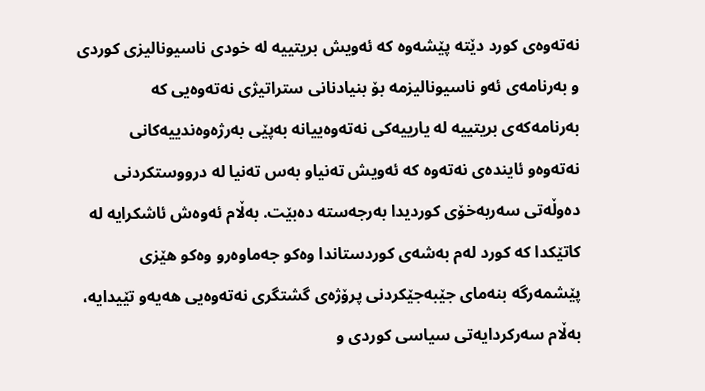نه‌ته‌وه‌ی كورد دێته‌ پێشه‌وه‌ كه‌ ئه‌ویش بریتییه‌ له‌ خودی ناسیونالیزی كوردی و به‌رنامه‌ی ئه‌و ناسیونالیزمه‌ بۆ بنیادنانی ستراتیژی نه‌ته‌وه‌یی كه‌ به‌رنامه‌كه‌ی بریتییه‌ له‌ یارییه‌كی نه‌ته‌وه‌ییانه‌ به‌پێی به‌رژه‌وه‌ندییه‌كانی نه‌ته‌وه‌و ئاینده‌ی نه‌ته‌وه‌ كه‌ ئه‌ویش ته‌نیاو به‌س ته‌نیا له‌ درووستكردنی ده‌وڵه‌تی سه‌ربه‌خۆی كوردیدا به‌رجه‌سته‌ ده‌بێت. به‌ڵام ئه‌وه‌ش ئاشكرایه‌ له‌ كاتێكدا كه‌ كورد له‌م به‌شه‌ی كوردستاندا وه‌كو جه‌ماوه‌رو وه‌كو هێزی پێشمه‌رگه‌ بنه‌مای جێبه‌جێكردنی پرۆژه‌ی گشتگری نه‌ته‌وه‌یی هه‌یه‌و تێیدایه‌، به‌ڵام سه‌ركردایه‌تی سیاسی كوردی و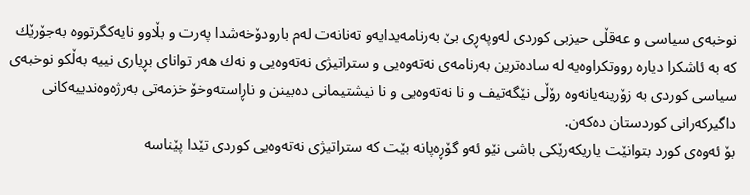نوخبه‌ی سیاسی و عه‌قڵی حیزبی كوردی له‌وپه‌ڕی بێ به‌رنامه‌یدایه‌و ته‌نانه‌ت له‌م بارودۆخه‌شدا په‌رت و بڵاوو نایه‌كگرتووه‌ به‌جۆرێك كه‌ به‌ ئاشكرا دیاره‌ رووتكراوه‌یه‌ له‌ ساده‌ترین به‌رنامه‌ی نه‌ته‌وه‌یی و ستراتیژی نه‌ته‌وه‌یی و نه‌ك هه‌ر توانای بڕیاری نییه‌ به‌ڵكو نوخبه‌ی سیاسی كوردی به‌ زۆرینه‌یانه‌وه‌ رۆڵی نێگه‌تیف و نا نه‌ته‌وه‌یی و نا نیشتیمانی ده‌بینن و ناڕاسته‌وخۆ خزمه‌تی به‌رژه‌وه‌ندییه‌كانی داگیركه‌رانی كوردستان ده‌كه‌ن.
بۆ ئه‌وه‌ی كورد بتوانێت یاریكه‌رێكی باشی نێو ئه‌و گۆڕه‌پانه‌ بێت كه‌ ستراتیژی نه‌ته‌وه‌یی كوردی تێدا پێناسه‌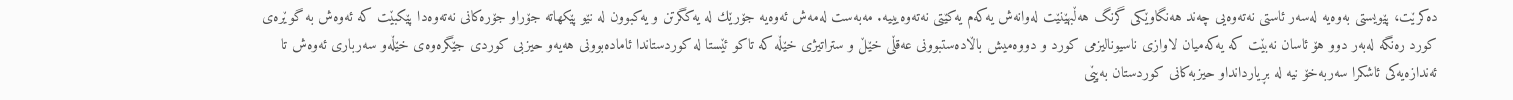ده‌كرێت، پێویستی به‌وه‌یه‌ له‌سه‌ر ئاستی نه‌ته‌وه‌یی چه‌ند هه‌نگاوێكی گرنگ هه‌ڵبهێنێت له‌وانه‌ش یه‌كه‌م یه‌كێتی نه‌ته‌وه‌یییه‌. مه‌به‌ست له‌مه‌ش ئه‌وه‌یه‌ جۆرێك له‌ یه‌كگرتن و یه‌كبوون له‌ نێو پێكهاته‌ جۆراو جۆره‌كانی نه‌ته‌وه‌دا پێكبێت كه‌ ئه‌وه‌ش به‌ گوێره‌ی كورد ره‌نگه‌ له‌به‌ر دوو هۆ ئاسان نه‌بێت كه‌ یه‌كه‌میان لاوازی ناسیونالیزمی كورد و دووه‌میش باڵاده‌ستبوونی عه‌قڵی خێڵ و ستراتیژی خێڵه‌ كه‌ تاكو ئێستا له‌ كوردستاندا ئاماده‌بوونی هه‌یه‌و حیزبی كوردى جێگره‌وه‌ى خێڵه‌و سه‌ربارى ئه‌وه‌ش تا ئه‌ندازه‌یه‌كی ئاشكرا سه‌ربه‌خۆ نیه‌ له‌ بڕیاردانداو حیزبه‌كانی كوردستان به‌پێی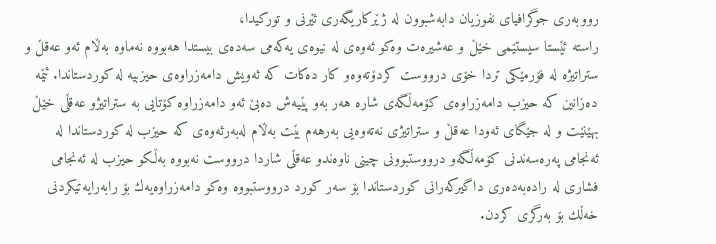رووبه‌رى جوگرافیاى نفوزیان دابه‌شبوون له‌ ژێركاریگه‌رى ئێرنی و توركیدا،
راسته‌ ئێستا سیستێمی خێڵ و عه‌شیره‌ت وه‌كو ئه‌وه‌ی له‌ نیوه‌ی یه‌كه‌می سه‌ده‌ی بیستدا هه‌بووه‌ نه‌ماوه‌ به‌ڵام ئه‌و عه‌قڵ و ستراتیژه‌ له‌ فۆرمێكی تردا خۆی درووست كردۆته‌وه‌و كار ده‌كات كه‌ ئه‌ویش دامه‌زراوه‌ی حیزبیه‌ له‌ كوردستاندا. ئێمه‌ ده‌زانین كه‌ حیزب دامه‌زراوه‌ی كۆمه‌ڵگه‌ی شاره‌ هه‌ر به‌و پێیه‌ش ده‌بێ ئه‌و دامه‌زراوه‌ كۆتایی به‌ ستراتیژو عه‌قڵی خێڵ بهێنێت و له‌ جێگای ئه‌ودا عه‌قڵ و ستراتیژی نه‌ته‌وه‌یی به‌رهه‌م بێت به‌ڵام له‌به‌رئه‌وه‌ی كه‌ حیزب له‌ كوردستاندا له‌ ئه‌نجامی په‌ره‌سه‌ندنی كۆمه‌ڵگه‌و درووستبوونی چینی ناوه‌ندو عه‌قڵی شاردا درووست نه‌بووه‌ به‌ڵكو حیزب له‌ ئه‌نجامی فشاری له‌ راده‌به‌ده‌ری داگیركه‌رانی كوردستاندا بۆ سه‌ر كورد درووستبووه‌ وه‌كو دامه‌زراوه‌یه‌ك بۆ رابه‌رایه‌تیكردنی خه‌ڵك بۆ به‌رگری كردن.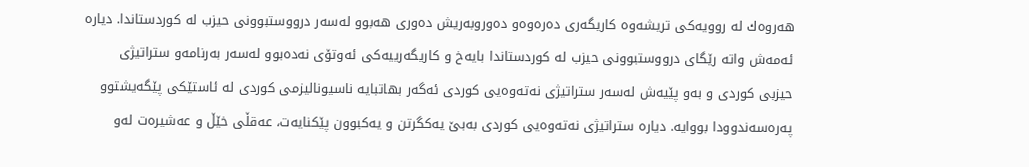هه‌روه‌ك له‌ روویه‌كی تریشه‌وه‌ كاریگه‌ری ده‌ره‌وه‌و ده‌وروبه‌ریش ده‌وری هه‌بوو له‌سه‌ر درووستبوونی حیزب له‌ كوردستاندا. دیاره‌ ئه‌مه‌ش واته‌ رێگای درووستبوونی حیزب له‌ كوردستاندا بایه‌خ و كاریگه‌رییه‌كی ئه‌وتۆی نه‌ده‌بوو له‌سه‌ر به‌رنامه‌و ستراتیژی حیزبی كوردی و به‌و پێیه‌ش له‌سه‌ر ستراتیژی نه‌ته‌وه‌یی كوردی ئه‌گه‌ر بهاتبایه‌ ناسیونالیزمی كوردی له‌ ئاستێكی پێگه‌یشتوو په‌ره‌سه‌ندوودا بووایه‌. دیاره‌ ستراتیژی نه‌ته‌وه‌یی كوردی به‌بێ یه‌كگرتن و یه‌كبوون پێكنایه‌ت، عه‌قڵی خێڵ و عه‌شیره‌ت له‌و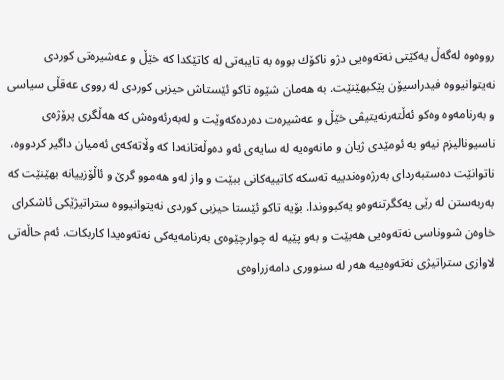رووه‌وه‌ له‌گه‌ڵ یه‌كێتی نه‌ته‌وه‌یی دژو ناكۆك بووه‌ به‌ تایبه‌تی له‌ كاتێكدا كه‌ خێڵ و عه‌شیره‌تی كوردی نه‌یتوانیووه‌ فیدراسیۆن پێكبهێنێت. به‌ هه‌مان شێوه‌ تاكو ئێستاش حیزبی كوردی له‌ رووی عه‌قڵی سیاسی و به‌رنامه‌وه‌ وه‌كو ئه‌ڵته‌رنه‌یتیڤی خێڵ و عه‌شیره‌ت ده‌رده‌كه‌وێت و له‌به‌رئه‌وه‌ش كه‌ هه‌ڵگری پرۆژه‌ی ناسیونالیزم نیه‌و به‌ ئومێدی ژیان و مانه‌وه‌یه‌ له‌ سایه‌ی ئه‌و ده‌وڵه‌تانه‌دا كه‌ وڵاته‌كه‌ی ئه‌میان داگیر كردووه‌، ناتوانێت ده‌ستبه‌ردای به‌رژه‌وه‌ندییه‌ ته‌سكه‌ كاتییه‌كانی ببێت و واز له‌و هه‌موو گرێ و ئاڵۆزییانه‌ بهێنێت كه‌ به‌ربه‌ستن له‌ رێی یه‌كگرتنه‌وه‌و یه‌كبووندا. بۆیه‌ تاكو ئێستا حیزبی كوردی نه‌یتوانیووه‌ ستراتیژێكی ئاشكرای خاوه‌ن شووناسی نه‌ته‌وه‌یی هه‌بێت و به‌و پێیه‌ له‌ چوارچێوه‌ی به‌رنامه‌یه‌كی نه‌ته‌وه‌یدا كاربكات. ئه‌م حاڵه‌تی لاوازی ستراتیژی نه‌ته‌وه‌ییه‌ هه‌ر له‌ سنووری دامه‌زراوه‌ی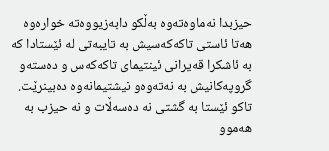حیزبدا نه‌ماوه‌ته‌وه‌ به‌ڵكو دابه‌زیووه‌ته‌ خواره‌وه‌ هه‌تا ئاستی تاكه‌كه‌سیش به‌ تایبه‌تی له‌ ئێستادا كه‌ به‌ ئاشكرا قه‌یرانی ئینتیمای تاكه‌كه‌س و ده‌سته‌و گروپه‌كانیش به‌ نه‌ته‌وه‌و نیشتیمانه‌وه‌ ده‌بینرێت. تاكو ئێستا به‌ گشتی نه‌ ده‌سه‌ڵات و نه‌ حیزب به‌ هه‌موو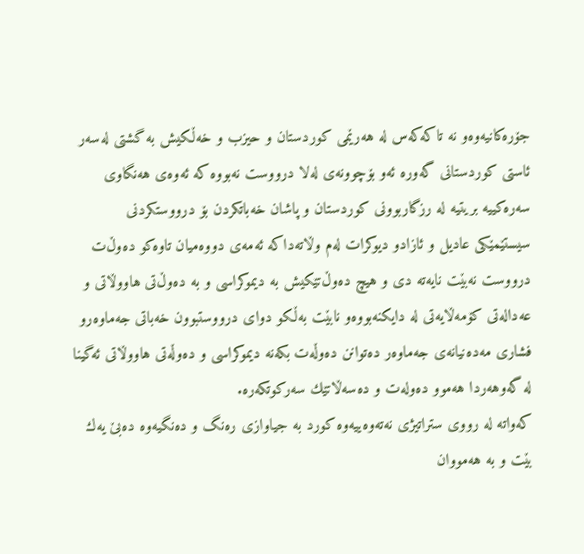جۆره‌كانیه‌وه‌و نه‌ تاكه‌كه‌س له‌ هه‌رێمی كوردستان و حیزب و خه‌ڵكیش به‌ گشتی له‌سه‌ر ئاستی كوردستانی گه‌وره‌ ئه‌و بۆچوونه‌ی له‌لا درووست نه‌بووه‌ كه‌ ئه‌وه‌ی هه‌نگاوی سه‌ره‌كییه‌ بریتیه‌ له‌ رزگاربوونی كوردستان و پاشان خه‌باتكردن بۆ درووستكردنی سیستێمێكی عادیل و ئازادو دیوكرات له‌م وڵاته‌داكه‌ ئه‌مه‌ى دووه‌میان تاوه‌كو ده‌وڵ‌ت درووست نه‌بێت نایه‌ته‌ دى و هیچ ده‌وڵ‌تێكیش به‌ دیموكراسی و به‌ ده‌وڵ‌تی هاووڵاتی و عه‌داله‌تی كۆمه‌ڵایه‌تی له‌ دایكنه‌بووه‌و نابێت به‌ڵكو دواى درووستبوون خه‌باتی جه‌ماوه‌رو فشارى مه‌ده‌نیانه‌ى جه‌ماوه‌ر ده‌توانن ده‌وڵه‌ت بكه‌نه‌ دیموكراسی و ده‌وڵه‌تی هاووڵاتی ئه‌گینا له‌ گه‌وهه‌ردا هه‌موو ده‌وله‌ت و ده‌سه‌ڵاتێك سه‌ركوتكه‌ره‌.
كه‌واته‌ له‌ رووی ستراتیژی نه‌ته‌وه‌ییه‌وه‌ كورد به‌ جیاوازی ره‌نگ و ده‌نگیه‌وه‌ ده‌بێ یه‌ك بێت و به‌ هه‌مووان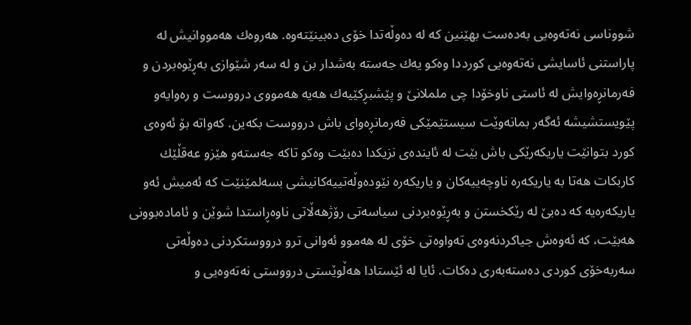شووناسی نه‌ته‌وه‌یی به‌ده‌ست بهێنین كه‌ له‌ ده‌وڵه‌تدا خۆی ده‌بینێته‌وه‌. هه‌روه‌ك هه‌مووانیش له‌ پاراستنی ئاسایشی نه‌ته‌وه‌یی كورددا وه‌كو یه‌ك جه‌سته‌ به‌شدار بن و له‌ سه‌ر شێوازی به‌ڕێوه‌بردن و فه‌رمانڕه‌وایش له‌ ئاستی ناوخۆدا چی ململانێ و پێشبڕكێیه‌ك هه‌یه‌ هه‌مووی درووست و ره‌وایه‌و پێویستشیشه‌ ئه‌گه‌ر بمانه‌وێت سیستێمێكی فه‌رمانڕه‌وای باش درووست بكه‌ین. كه‌واته‌ بۆ ئه‌وه‌ی كورد بتوانێت یاریكه‌رێكی باش بێت له‌ ئاینده‌ی نزیكدا ده‌بێت وه‌كو تاكه‌ جه‌سته‌و هێزو عه‌قڵێك كاربكات هه‌تا به‌ یاریكه‌ره‌ ناوچه‌ییه‌كان و یاریكه‌ره‌ نێوده‌وڵه‌تییه‌كانیشی بسه‌لمێنێت كه‌ ئه‌میش ئه‌و یاریكه‌ره‌یه‌ كه‌ ده‌بێ له‌ رێكخستن و به‌ڕێوه‌بردنی سیاسه‌تی رۆژهه‌ڵاتی ناوه‌ڕاستدا شوێن و ئاماده‌بوونی هه‌بێت، كه‌ ئه‌وه‌ش جیاكردنه‌وه‌ی ته‌واوه‌تی خۆی له‌ هه‌موو ئه‌وانی ترو درووستكردنی ده‌وڵه‌تی سه‌ربه‌خۆی كوردی ده‌سته‌به‌ری ده‌كات. ئایا له‌ ئێستادا هه‌ڵوێستی درووستی نه‌ته‌وه‌یی و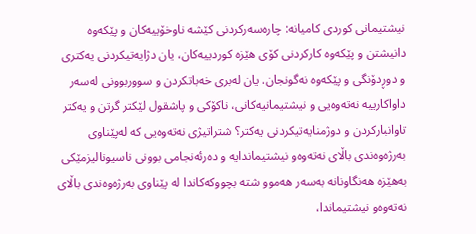نیشتیمانی كوردى كامیانه‌: چاره‌سه‌ركردنی كێشه‌ ناوخۆییه‌كان و پێكه‌وه‌ دانیشتن و پێكه‌وه‌ كاركردنی كۆى هێزه‌ كوردییه‌كان، یان دژایه‌تیكردنی یه‌كترى و دوڕدۆنگی و پێكه‌وه‌ نه‌گونجان. یان له‌برى خه‌باتكردن و سووربوونی له‌سه‌ر داواكارییه‌ نه‌ته‌وه‌یی و نیشتیمانیه‌كانی، ناكۆكی و پاشقول لێكتر گرتن و یه‌كتر تاوانباركردن و دوژمنایه‌تیكردنی یه‌كتر؟ شتراتیژى نه‌ته‌وه‌یی كه‌ له‌پێناوى به‌رژه‌وه‌ندى باڵاى نه‌ته‌وه‌و نیشتیماندایه‌ و ده‌رئه‌نجامی بوونی ناسیونالیزمێكی به‌هێزه‌ هه‌نگاونانه‌ به‌سه‌ر هه‌موو شته‌ بچووكه‌كاندا له‌ پێناوى به‌رژه‌وه‌ندى باڵاى نه‌ته‌وه‌و نیشتیماندا،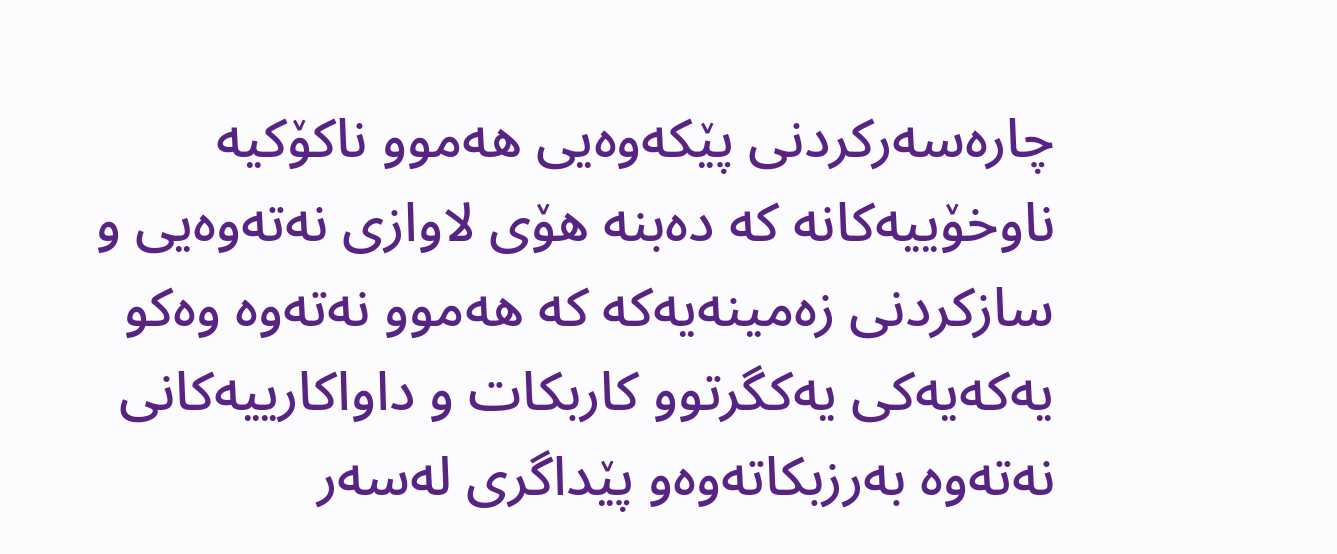چاره‌سه‌ركردنی پێكه‌وه‌یی هه‌موو ناكۆكیه‌ ناوخۆییه‌كانه‌ كه‌ ده‌بنه‌ هۆى لاوازى نه‌ته‌وه‌یی و سازكردنی زه‌مینه‌یه‌كه‌ كه‌ هه‌موو نه‌ته‌وه‌ وه‌كو یه‌كه‌یه‌كی یه‌كگرتوو كاربكات و داواكارییه‌كانی نه‌ته‌وه‌ به‌رزبكاته‌وه‌و پێداگرى له‌سه‌ر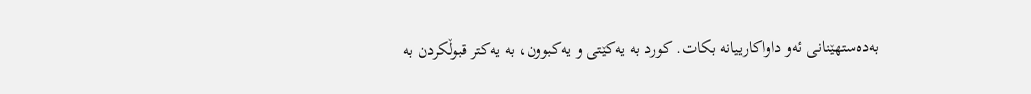به‌ده‌ستهێنانی ئه‌و داواكارییانه‌ بكات. كورد به‌ یه‌كێتی و یه‌كبوون، به‌ یه‌كتر قبوڵكردن به‌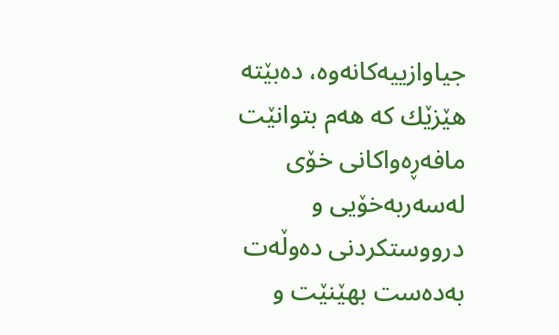جیاوازییه‌كانه‌وه‌، ده‌بێته‌ هێزێك كه‌ هه‌م بتوانێت مافه‌ڕه‌واكانی خۆى له‌سه‌ربه‌خۆیی و درووستكردنی ده‌وڵه‌ت به‌ده‌ست بهێنێت و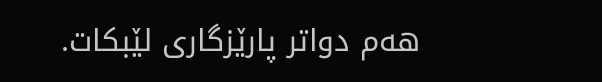هه‌م دواتر پارێزگارى لێبكات.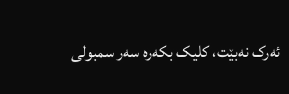ئەرک نەبێت، کلیک بکەرە سەر سمبولی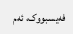فەیسبووک، ئەم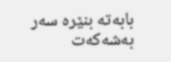بابەتە بنێرە سەر بەشەکەت